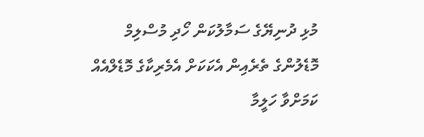މުޅި ދުނިޔޭގެ ސަމާލުކަން ހޯދި މުސްލިމް މޮޑެލުންގެ ތެރެއިން އެކަކަށް އެމެރިކާގެ މޮޑެލްއެއް ކަމަށްވާ ހަލީމާ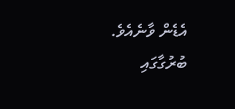އެޑެން ވާނެއެވެ. ބުރުގާގައި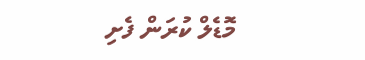މޮޑެލް ކުރަން ފެށި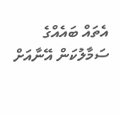އެތައް ބައެއްގެ ސަމާލުކަން އޭނާއަށް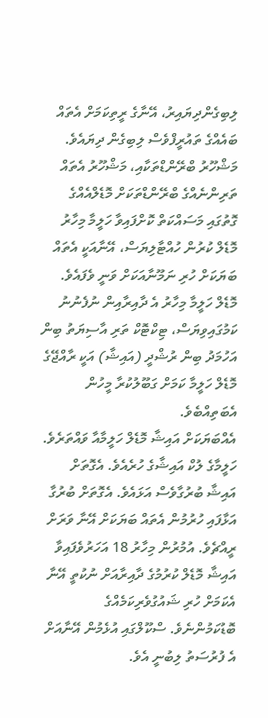ލިބިގެންދިޔައިރު، އޭނާގެ ރީތިކަމަށް އެތައް ބައެއްގެ ތައުރީފްވެސް ލިބިގެން ދިޔައެވެ. މަޝްހޫރު ބްރޭންޑްތަކާއި، މަޝްހޫރު އެތައް ތަރިންނެއްގެ ބްރޭންޑްތަކަށް މޮޑެލްއެއްގެ ގޮތުގައި މަސައްކަތް ކޮށްފައިވާ ހަލީމާ މިހާރު މޮޑެލް ކުރުން ހުއްޓާލިޔަސް، އޭނާއަކީ އެތައް ބަޔަކަށް ހުރި ނަމޫނާއަކަށް ވަނީ ވެފައެވެ. މޮޑެލް ހަލީމާ މިހާރު އެ ދާއިރާއިން ނުފެނުނު ކަމުގައިވިޔަސް، ޓިކްޓޮކް ތަރި އާސިޔަތު ބިން އަހުމަދު ބިން ރުޝްދީ (އައިޝާ) އަކީ ރާއްޖޭގެ މޮޑެލް ހަލީމާ ކަމަށް ގަބޫލުކުރާ މީހުން އެބަތިއްބެވެ.
އެއްބަޔަކަށް އައިޝާ މޮޑެލް ހަލީމާއާ ވައްތަރެވެ. ހަލީމާގެ ލުކް އައިޝާގެ ހުރެއެވެ. އެގޮތަށް އައިޝާ ބުރުގާވެސް އަޅައެވެ. އެގޮތަށް ބުރުގާ އަޅާފައި ހުރުމުން އެތައް ބަޔަކަށް އޭނާ ވަރަށް ރީއްޗެވެ. އުމުރުން މިހާރު 18 އަހަރުވެފައިވާ އައިޝާ މޮޑެލް ކުރުމުގެ ދާއިރާއަށް ނުކުތީ އޭނާ އެކަމަށް ހުރި ޝައުގުވެރިކަމެއްގެ ބޮޑުކަމުންނެވެ. ސްކޫލްގައި އުޅެމުން އޭނާއަށް އެ ފުރުސަތު ލިބުނީ އެވެ.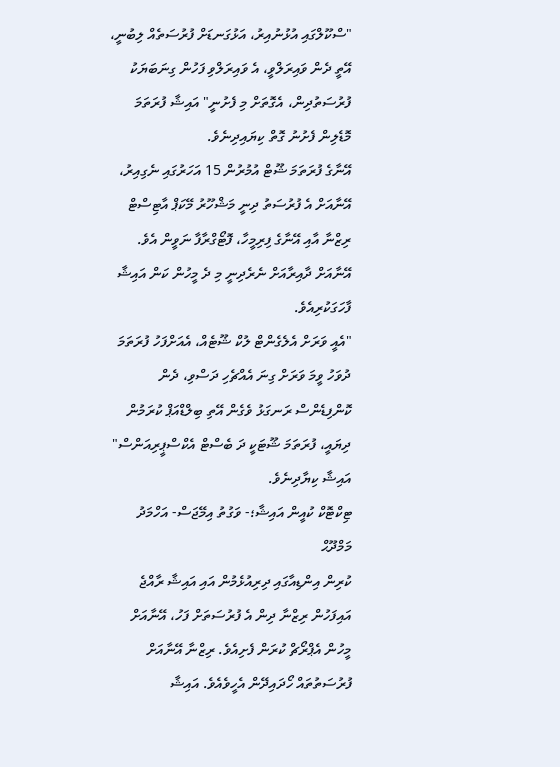"ސްކޫލްގައި އުޅުނުއިރު، އަޅުގަނޑަށް ފުރުސަތެއް ލިބުނީ، އޭތީ ދެން ވައިރަލްވީ، އެ ވައިރަލްވި ފަހުން ގިނަބަޔަކު ފުރުސަތުދިން، އެގޮތަށް މި ފެށުނީ" އައިޝާ ފުރަތަމަ މޮޑެލިން ފެށުނު ގޮތް ކިޔައިދިނެވެ.
އޭނާގެ ފުރަތަމަ ޝޫޓް އުމުރުން 15 އަހަރުގައި ނެގިއިރު، އޭނާއަށް އެ ފުރުސަތު ދިނީ މަޝްހޫރު މޭކަޕް އާޓިސްޓް ރިޒްނާ އާއި އޭނާގެ ފިރިމީހާ، ފޮޓޯގްރާފާ ނަވީން އެވެ. އޭނާއަށް ދާއިރާއަށް ނެރެދިނީ މި ދެ މީހުން ކަން އައިޝާ ފާހަގަކުރިއެވެ.
"އެއީ ވަރަށް އެލެގެންޓް ލުކް ޝޫޓެއް، އެއަށްފަހު ފުރަތަމަ ދުވަހު ވީމަ ވަރަށް ގިނަ އެއްޗެހި ދަސްވި، ދެން ކޮންފިޑެންސް ރަނގަޅު ވެގެން އޭތި ބިލްޑްއަޕް ކުރަމުން ދިޔައީ، ފުރަތަމަ ޝޫޓަކީ ދަ ބެސްޓް އެކްސްޕީރިއަންސް" އައިޝާ ކިޔާދިނެވެ.
ޓިކްޓޮކް ކުއީން އައިޝާ؛- ވަގުތު އިމޭޖަސް- އަހްމަދު މަމްދޫޙް
ކުރިން އިންޑިއާގައި ދިރިއުޅެމުން އައި އައިޝާ ރާއްޖެ އައިފަހުން ރިޒްނާ ދިން އެ ފުރުސަތަށް ފަހު، އޭނާއަށް މީހުން އެޕްރޯޗް ކުރަން ފެށިއެވެ. ރިޒްނާ އޭނާއަށް ފުރުސަތުތައް ހޯދައިދޭން އެހީވެއެވެ. އައިޝާ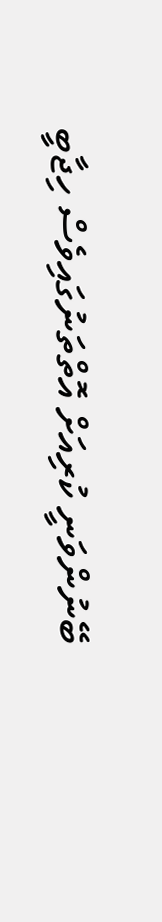ބޭނުންވަނީ ކުރިއަށް އޮތްތަނުގައިވެސް ހިޖާބީ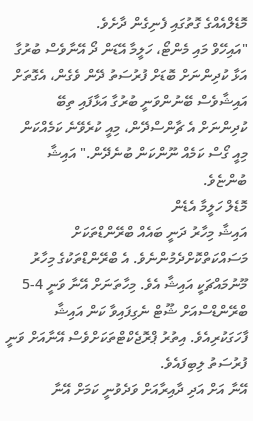މޮޑެލްއެއްގެ ގޮތުގައި ފެނިގެން ދާށެވެ.
"އައިހޭވް މައި މެންޓޯ، ހަލީމާ އޭޑަން ދޯ އޭނާވެސް ބުރުގާ އަޅާ ކުދިންނަށް ބޮޑަށް ފުރުސަތު ދޭން ވެގެން، އެގޮތަށް އައިޝާވެސް ބޭނުންވަނީ ބުރުގާ އަޅާފައި ތިބޭ ކުދިންނަށް އެ ޗާންސްދޭން، މިއީ ކުރެވޭނެ ކަމެއްކަން މިއީ ގޯސް ކަމެއް ނޫންކަން ބުނެދޭން." އައިޝާ ބުންޏެވެ.
މޮޑެލް ހަލީމާ އެޑެން
އައިޝާ މިހާރު ދަނީ ބައެއް ބްރޭންޑްތަކަށް މަސައްކަތްކޮށްދެމުންނެވެ. އެ ބްރޭންޑްތަކުގެ މިހާރު މޫނުމައްޗަކީ އައިޝާ އެވެ. މިހާތަނަށް އޭނާ ވަނީ 4-5 ބްރޭންޑްސްއަށް ޝޫޓް ނެގިފައިވާ ކަން އައިޝާ ފާހަގަކުރިއެވެ. އިތުރު ޕްރޮޖެކްޓްތަކަށްވެސް އޭނާއަށް ވަނީ ފުރުސަތު ލިބިފައެވެ.
އޭނާ އަށް އަދި ދާއިރާއަށް ވަދެވުނީ ކަމަށް އޭނާ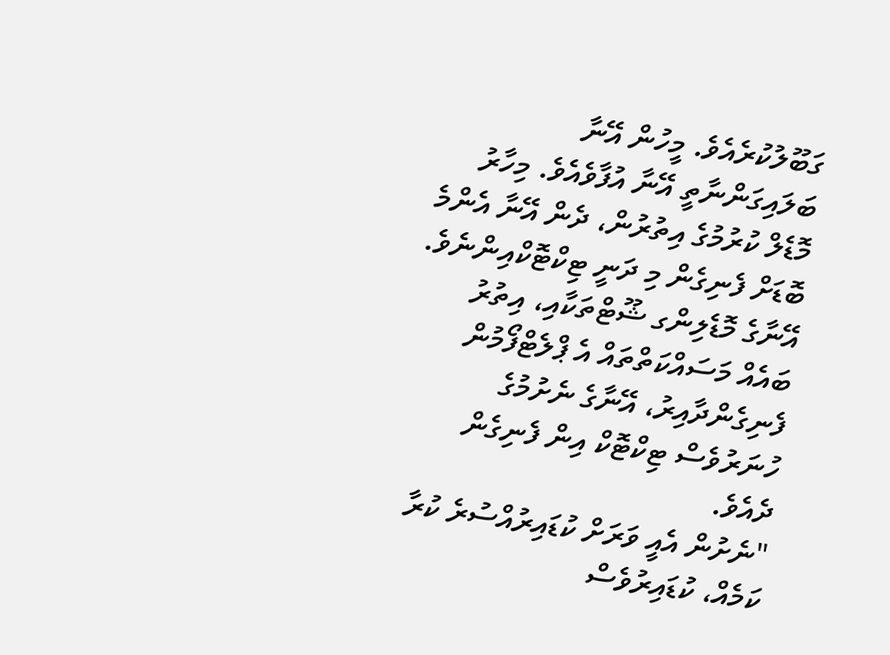ގަބޫލުކުރެއެވެ. މީހުން އޭނާ ބަލައިގަންނާތީ އޭނާ އުފާވެއެވެ. މިހާރު މޮޑެލް ކުރުމުގެ އިތުރުން، ދެން އޭނާ އެންމެ ބޮޑަށް ފެނިގެން މި ދަނީ ޓިކްޓޮކްއިންނެވެ. އޭނާގެ މޮޑެލިންގ ޝޫޓްތަކާއި، އިތުރު ބައެއް މަސައްކަތްތައް އެ ޕްލެޓްފޯމުން ފެނިގެންދާއިރު، އޭނާގެ ނެށުމުގެ ހުނަރުވެސް ޓިކްޓޮކް އިން ފެނިގެން ދެއެވެ.
"ނެށުން އެއީ ވަރަށް ކުޑައިރުއްސުރެ ކުރާ ކަމެއް، ކުޑައިރުވެސް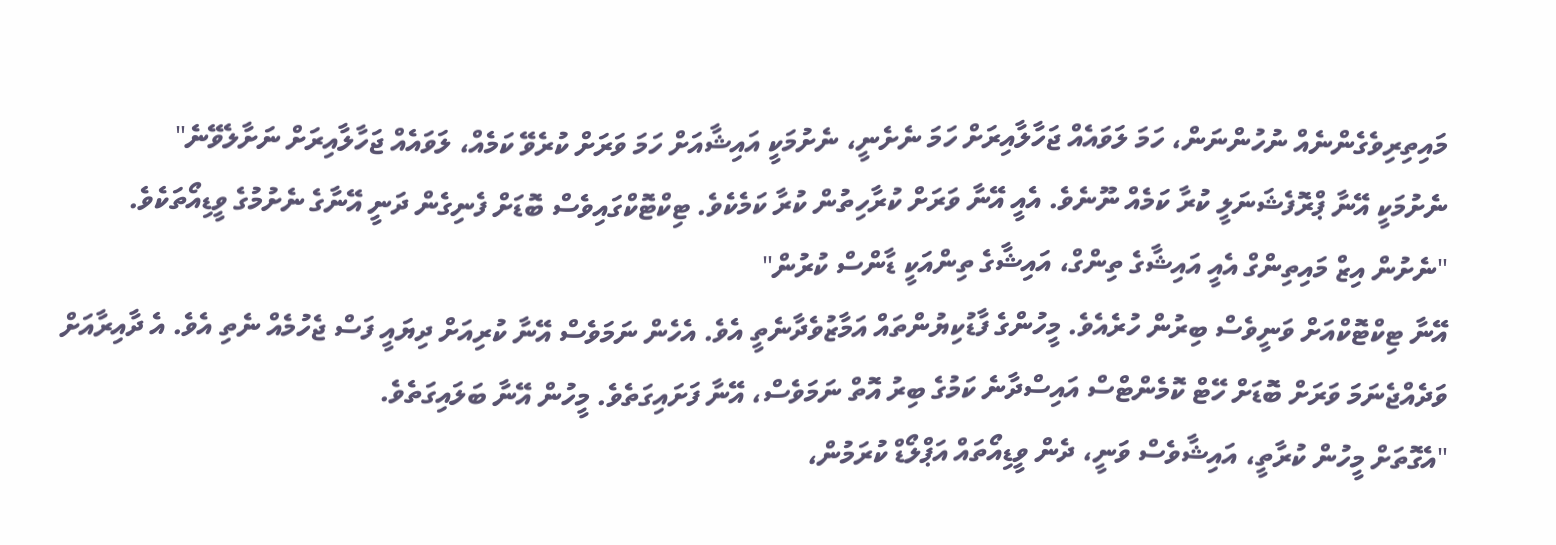މައިތިރިވެގެންނެއް ނުހުންނަން، ހަމަ ލަވައެއް ޖަހާލާއިރަށް ހަމަ ނެށެނީ، ނެށުމަކީ އައިޝާއަށް ހަމަ ވަރަށް ކުރެވޭ ކަމެއް، ލަވައެއް ޖަހާލާއިރަށް ނަށާލެވޭނެ"
ނެށުމަކީ އޭނާ ޕްރޮފެޝަނަލީ ކުރާ ކަމެއް ނޫނެވެ. އެއީ އޭނާ ވަރަށް ކުރާހިތުން ކުރާ ކަމެކެވެ. ޓިކްޓޮކްގައިވެސް ބޮޑަށް ފެނިގެން ދަނީ އޭނާގެ ނެށުމުގެ ވީޑިއޯތަކެވެ. "ނެށުން އިޒް މައިތިންގް އެއީ އައިޝާގެ ތިންގް، އައިޝާގެ ތިންއަކީ ޑާންސް ކުރުން"
އޭނާ ޓިކްޓޮކްއަށް ވަނީވެސް ބިރުން ހުރެއެވެ. މީހުންގެ ފާޑުކިޔުންތައް އަމާޒުވެދާނެތީ އެވެ. އެހެން ނަމަވެސް އޭނާ ކުރިއަށް ދިޔައީ ފަސް ޖެހުމެއް ނެތި އެވެ. އެ ދާއިރާއަށް ވަދެއްޖެނަމަ ވަރަށް ބޮޑަށް ހޭޓް ކޮމެންޓްސް އައިސްދާނެ ކަމުގެ ބިރު އޮތް ނަމަވެސް، އޭނާ ފަށައިގަތެވެ. މީހުން އޭނާ ބަލައިގަތެވެ.
"އެގޮތަށް މީހުން ކުރާތީ، އައިޝާވެސް ވަނީ، ދެން ވީޑިއޯތައް އަޕްލޯޑް ކުރަމުން،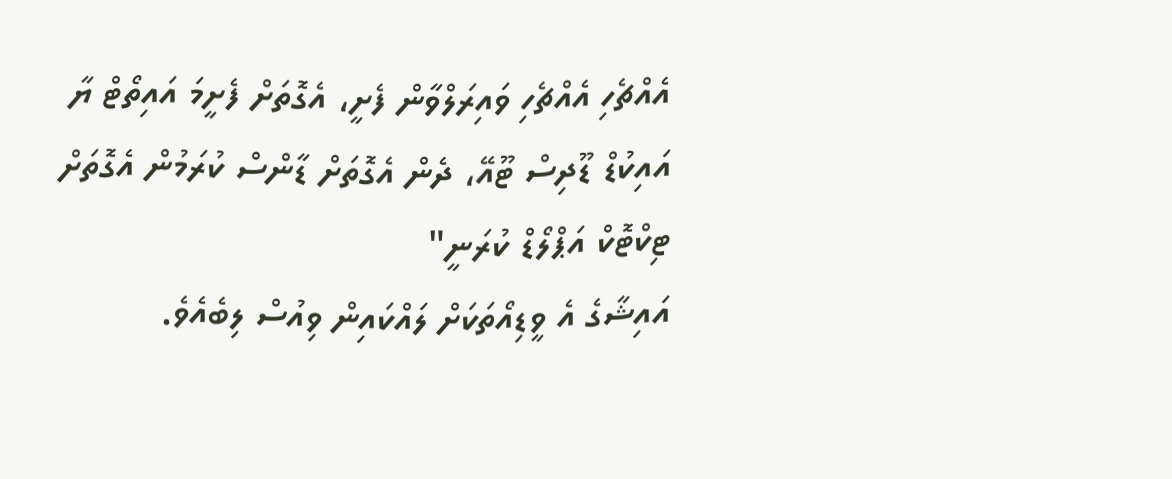އެއްޗެހި އެއްޗެހި ވައިރަލްވާން ފެށީ، އެގޮތަށް ފެށީމަ އައިތޯޓް ޔާ އައިކުޑް ޑޫދިސް ޓޫއޭ، ދެން އެގޮތަށް ޑާންސް ކުރަމުން އެގޮތަށް ޓިކްޓޮކް އަޕްލޯޑް ކުރަނީ"
އައިޝާގެ އެ ވީޑިއޯތަކަށް ލައްކައިން ވިއުސް ލިބެއެވެ.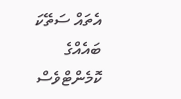އެތައް ސަތޭކަ ބައެއްގެ ކޮމެންޓްވެސް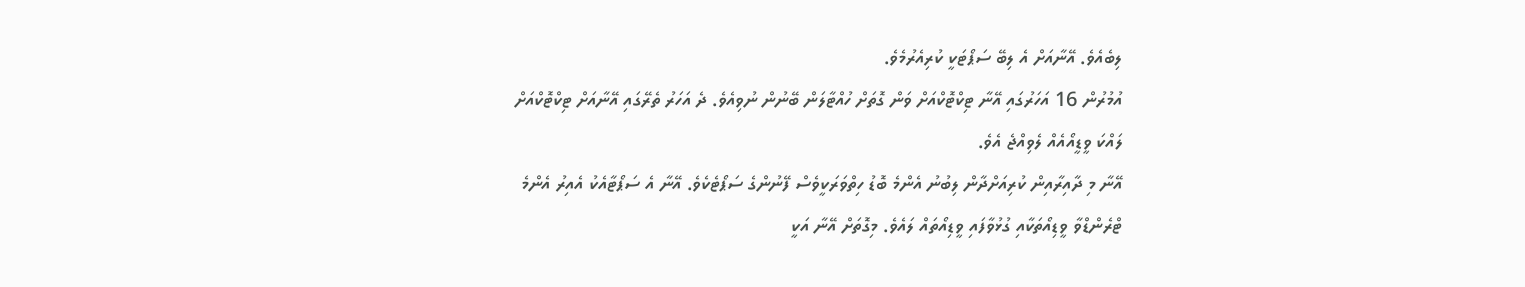ލިބެއެވެ. އޭނާއަށް އެ ލިބޭ ސަޕޯޓަކީ ކުރިއެރުމެވެ.
އުމުރުން 16 އަހަރުގައި އޭނާ ޓިކްޓޮކްއަށް ވަން ގޮތަށް ހުއްޓާލަން ބޭނުން ނުވިއެވެ. ދެ އަހަރު ތެރޭގައި އޭނާއަށް ޓިކްޓޮކްއަށް ލައްކަ ވީޑީއޯއެއް ލެވިއްޖެ އެވެ.
އޭނާ މި ދާއިރާއިން ކުރިއަށްދާން ލިބުނު އެންމެ ބޮޑު ހިތްވަރަކީވެސް ފޭނުންގެ ސަޕޯޓެކެވެ. އޭނާ އެ ސަޕޯޓާއެކު އެއިރު އެންމެ ޓްރެންޑްވާ ވީޑިއޯތަކާއި ގުޅުވާފައި ވީޑިއޯތައް ލައެވެ. މިގޮތަށް އޭނާ އަކީ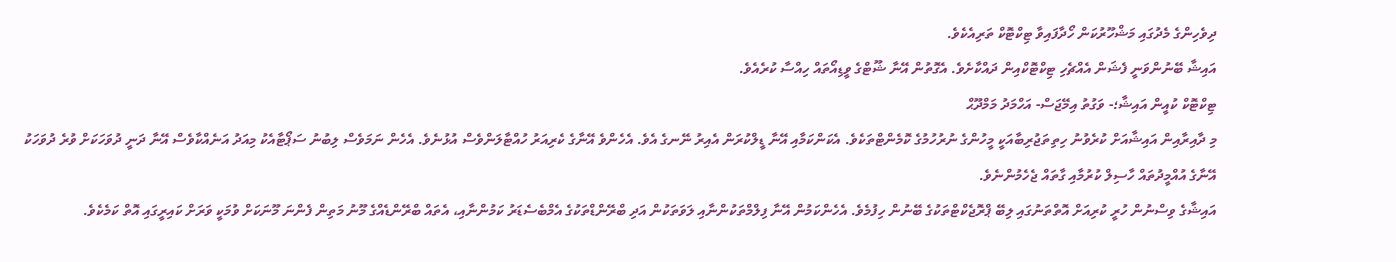ދިވެހިންގެ މެދުގައި މަޝްހޫރުކަން ހޯދާފައިވާ ޓިކްޓޮކް ތަރިއެކެވެ.
އައިޝާ ބޭނުންވަނީ ފެޝަން އެއްޗެހި ޓިކްޓޮކްއިން ދައްކާށެވެ. އެގޮތުން އޭނާ ޝޫޓްގެ ވީޑިއޯތައް ހިއްސާ ކުރެއެވެ.
ޓިކްޓޮކް ކުއީން އައިޝާ؛- ވަގުތު އިމޭޖަސް- އަހްމަދު މަމްދޫޙް
މި ދާއިރާއިން އައިޝާއަށް ކުރެވުނު ހިތިތަޖުރިބާއަކީ މީހުންގެ ނުރުހުމުގެ ކޮމެންޓްތަކެވެ. އެކަންކަމާއި އޭނާ ޑީލްކުރަން އެއިރު ނޭނގެ އެވެ. އެހެންވެ އޭނާގެ ކެރިއަރު ހުއްޓާލަންވެސް އުޅުނެވެ. އެހެން ނަމަވެސް ލިބުނު ސަޕޯޓާއެކު މިއަދު އަނެއްކާވެސް އޭނާ ދަނީ ދުވަހަކަށް ވުރެ ދުވަހަކު އޭނާގެ އުއްމީދުތައް ހާސިލް ކުރުމާއި ގާތައް ޖެހެމުންނެވެ.
އައިޝާގެ ވިސްނުން ހުރީ ކުރިއަށް އޮތްތަނުގައި ލިބޭ ޕްރޮޖެކްޓްތަކުގެ ބޭނުން ހިފުމެވެ. އެހެންކަމުން އޭނާ ފިލްމްތަކުންނާއި ލަވަތަކުން އަދި ބްރޭންޑްތަކުގެ އެމްބެސެޑަރު ކަމުންނާއި، އެތައް ބްރޭންޑެއްގެ މޫނު މަތިން ފެންނަ މޫނަކަށް ވުމަކީ ވަރަށް ކައިރީގައި އޮތް ކަމެކެވެ.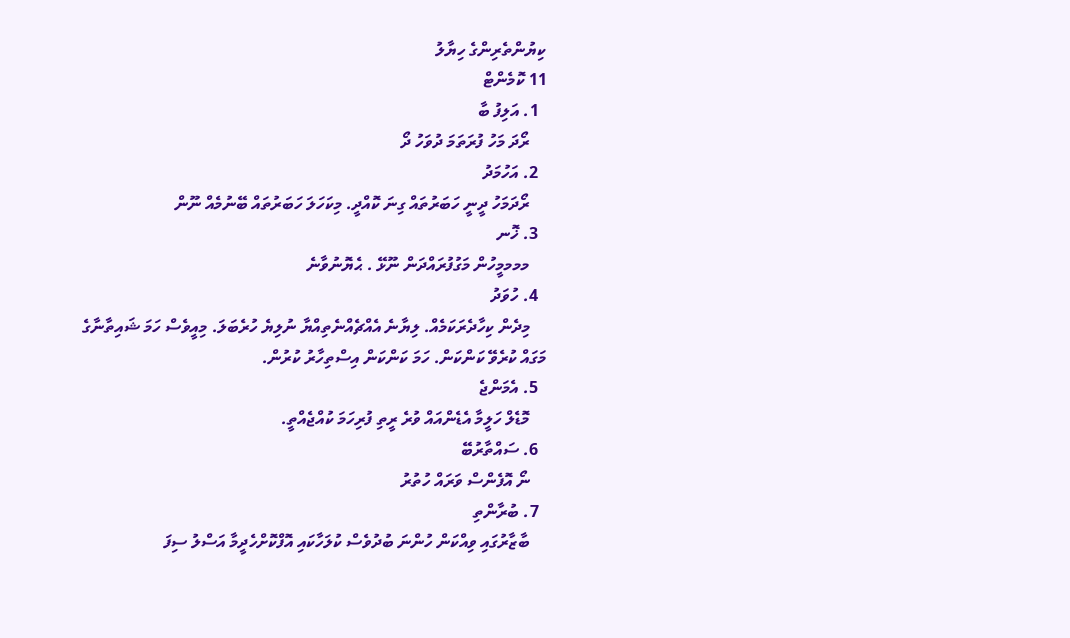ކިޔުންތެރިންގެ ހިޔާލު
11 ކޮމެންޓް
  1. އަލިފު ބާ
    ރޯދަ މަހު ފުރަތަމަ ދުވަހު ދޯ
  2. އަހުމަދު
    ރޯދަމަހު ދީނީ ހަބަރުތައް ގިނަ ކޮއްދީ. މިކަހަލަ ހަބަރުތައް ބޭނުމެއް ނޫން
  3. ޚޮނ
    މމމމީހުން މަގުފުރައްދަން ނޫޅޭ . ޙެޔޮނުވާނެ
  4. ހުވަދު
    މިދެން ކިހާދެރަކަމެއް. ލިޔާނެ އެއްޗެއްނެތިއްޔާ ނުލިޔެ ހުރެބަލަ. މިއީވެސް ހަމަ ޝައިތާނާގެ މަގައް ކުރެވޭ ކަންކަން. ހަމަ ކަންކަން އިސްތިހާރު ކުރުން.
  5. އެމަންޖެ
    މޮޑެލް ހަލީމާ އެޑެންއައް ވުރެ ރީތި ފުރިހަމަ ކުއްޖެއްތީ.
  6. ސައްތާރުބޭ
    ނޯ އޮފެންސް ވަރައް ހުތުރު
  7. ބުރާންތި
    ބާޒާރުގައި ވިއްކަން ހުންނަ ބުދުވެސް ކުލަހާކައި އޮފްކޮށްހެދީމާ އަސްލު ސިފަ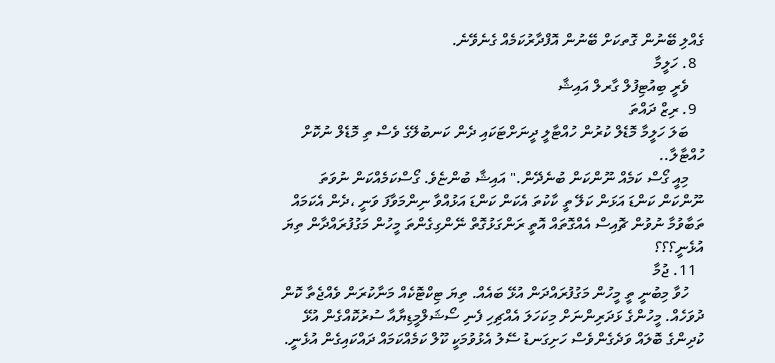ގެއްލި ބޭނުން ގޮތކަށް ބޭނުން އޮފްދާރުކަމެއް ގެނެވޭނެ.
  8. ހަލީމާ
    ވެރީ ބިއުޓިފުލް ގާރލް އައިޝާ
  9. ރިޒް ދައްތަ
    ބަލަ ހަލީމާ މޮޑެލް ކުރުން ހުއްޓާލީ ދީނަށްޓަކައި ދެން ކަނބުލޭގެ ވެސް ތި މޮޑެލް ނުކޮށް ހުއްޓާލާ..
    މިއީ ގޯސް ކަމެއް ނޫންކަން ބުނެދޭން." އައިޝާ ބުންޏެވެ. ގޯސްކަމެއްކަން ނުވަތަ ނޫންކަން ކަންޑަ އަޅަން ކަލޭ ތީ ކާކުތަ އެކަން ކަންޑަ އަޅުއްވާ ނިންމަވާފަ ވަނީ ،ދެން އެކަމައް ތަބާވުމާ ނުވުން ޗޮއިސް އެއްގޮތައް އޮތީ ރަންގަޅުގޮތް ނޭންގިގެންތަ މީހުން މަގުފުރައްދާން ތިޔަ އުޅެނީ؟؟؟
  11. ޖުމާ
    ހުވާ މިބުނީ ތީ މީހުން މަގުފުރައްދަން އުޅޭ ބައެއް. ތިޔަ ޓިކްޓޮކެއް މަނާކުރަން ވެއްޖެތާ ކޮން ދުވަހެއް. މީހުންގެ ޅަދަރިންނަށް މިކަހަލަ އެއްޗިހި ފެނި ސޯޝަލްމީޑިޔާއާ ސުރުކޮއްގެން އުޅޭ ކުދިންގެ ބޮލައް ވަދެގެންވެސް ހަށިގަނޑު ސޭލު އެޅުވުމަކީ ކޫލް ކަމެއްކަމައް ދައްކައިގެން އުޅެނީ.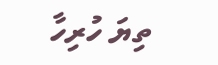ތިޔަ ހުރިހާ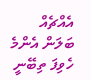އެއްޗެއް ބަލަން އެންމެ ހެވިފަ ތިބޭނީ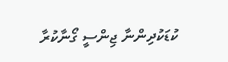ކުޑަކުދިންނާ ޖިންސީ ގޯނާކުރާ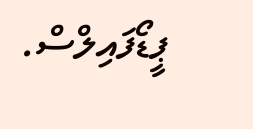ޕީޑޯފައިލްސް.